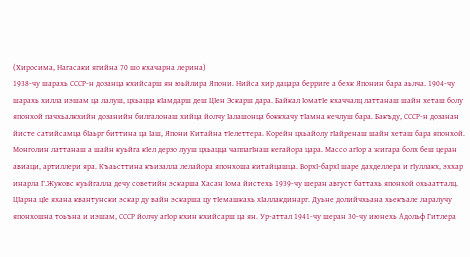(Хиросима, Нагасаки ягийна 70 шо кхачарна лерина)
1938-чу шарахь СССР-н дозанца кхийсарш ян юьйлира Япони. Нийса хир дацара берриге а бехк Японин бара аьлча. 1904-чу шарахь хилла иэшам ца лалуш, цхьацца кIамдарш деш ЦIен Эскарш дара. Байкал IоматIе кхаччалц латтанаш шайн хеташ болу японхой пачхьалкхийн дозанийн билгалонаш хийца йолчу Iалашонца боккхачу тIамна кечлуш бара. Бакъду, СССР-н дозанан йисте сатийсамца бIаьрг биттина ца Iаш, Япони Китайна тIелеттера. Корейн цхьайолу гIайренаш шайн хеташ бара японхой. Монголин латтанаш а шайн куьйга кIел дерзо лууш цхьацца чаппагIнаш кегайора цара. Массо агIор а жигара болх беш церан авиаци, артиллери яра. Къаьсттина къизалла лелайора японхоша китайцашца. ВорхI-бархI шаре дахделлера и гIуллакх, эххар инарла Г.Жуковс куьйгалла дечу советийн эскарша Хасан Iома йистехь 1939-чу шеран август баттахь японхой охьаатталц. ЦIарна цIе яхана квантунски эскар ду вайн эскарша цу тIемашкахь хIаллакдинарг. Дуьне долийчхьана хьекъале ларалучу японхошна тоьъна и иэшам, СССР йолчу агIор кхин кхийсарш ца ян. Ур-аттал 1941-чу шеран 30-чу июнехь Адольф Гитлера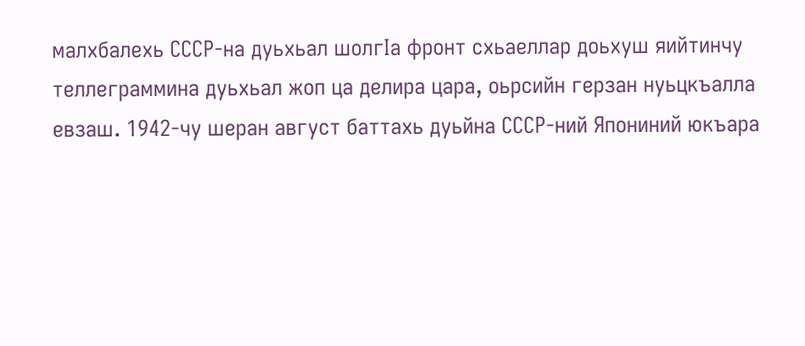малхбалехь СССР-на дуьхьал шолгIа фронт схьаеллар доьхуш яийтинчу теллеграммина дуьхьал жоп ца делира цара, оьрсийн герзан нуьцкъалла евзаш. 1942-чу шеран август баттахь дуьйна СССР-ний Япониний юкъара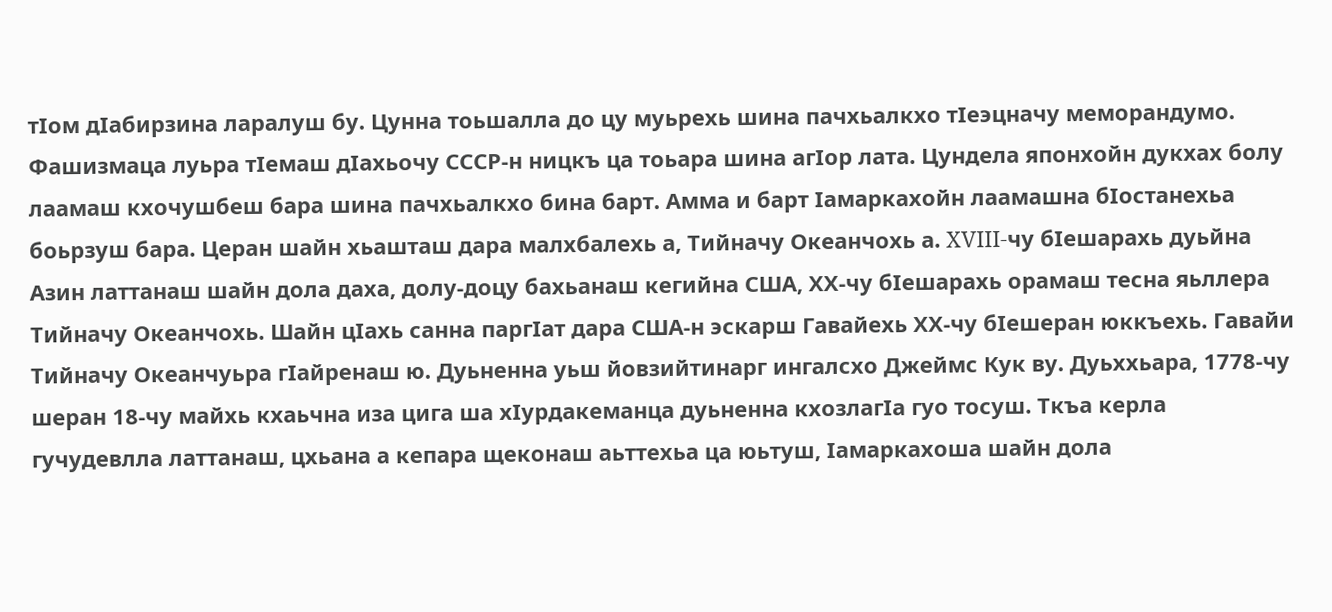тIом дIабирзина ларалуш бу. Цунна тоьшалла до цу муьрехь шина пачхьалкхо тIеэцначу меморандумо. Фашизмаца луьра тIемаш дIахьочу СССР-н ницкъ ца тоьара шина агIор лата. Цундела японхойн дукхах болу лаамаш кхочушбеш бара шина пачхьалкхо бина барт. Амма и барт Iамаркахойн лаамашна бIостанехьа боьрзуш бара. Церан шайн хьашташ дара малхбалехь а, Тийначу Океанчохь а. XVIII-чу бIешарахь дуьйна Азин латтанаш шайн дола даха, долу-доцу бахьанаш кегийна США, ХХ-чу бIешарахь орамаш тесна яьллера Тийначу Океанчохь. Шайн цIахь санна паргIат дара США-н эскарш Гавайехь ХХ-чу бIешеран юккъехь. Гавайи Тийначу Океанчуьра гIайренаш ю. Дуьненна уьш йовзийтинарг ингалсхо Джеймс Кук ву. Дуьххьара, 1778-чу шеран 18-чу майхь кхаьчна иза цига ша хIурдакеманца дуьненна кхозлагIа гуо тосуш. Ткъа керла гучудевлла латтанаш, цхьана а кепара щеконаш аьттехьа ца юьтуш, Iамаркахоша шайн дола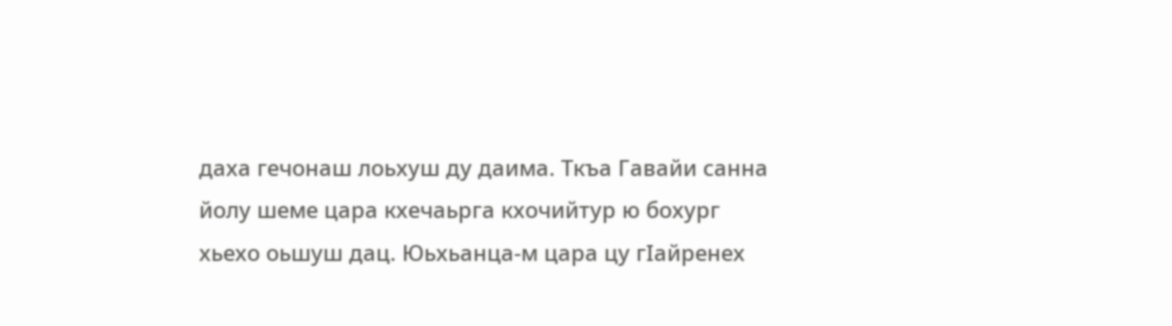даха гечонаш лоьхуш ду даима. Ткъа Гавайи санна йолу шеме цара кхечаьрга кхочийтур ю бохург хьехо оьшуш дац. Юьхьанца-м цара цу гIайренех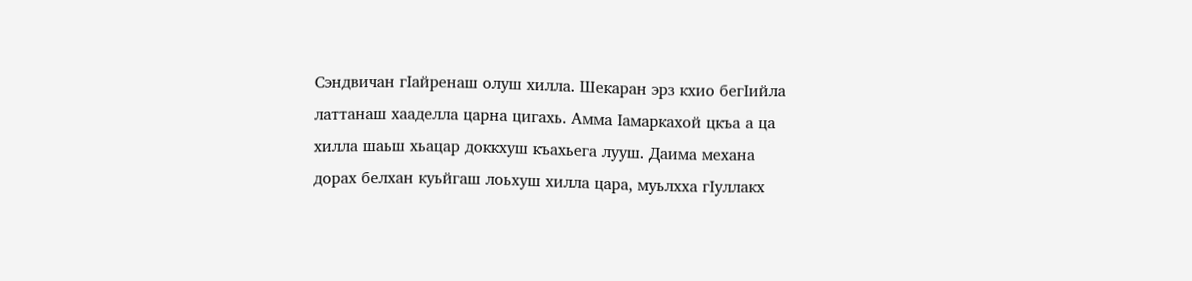Сэндвичан гIайренаш олуш хилла. Шекаран эрз кхио бегIийла латтанаш хааделла царна цигахь. Амма Iамаркахой цкъа а ца хилла шаьш хьацар доккхуш къахьега лууш. Даима механа дорах белхан куьйгаш лоьхуш хилла цара, муьлхха гIуллакх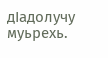дIадолучу муьрехь.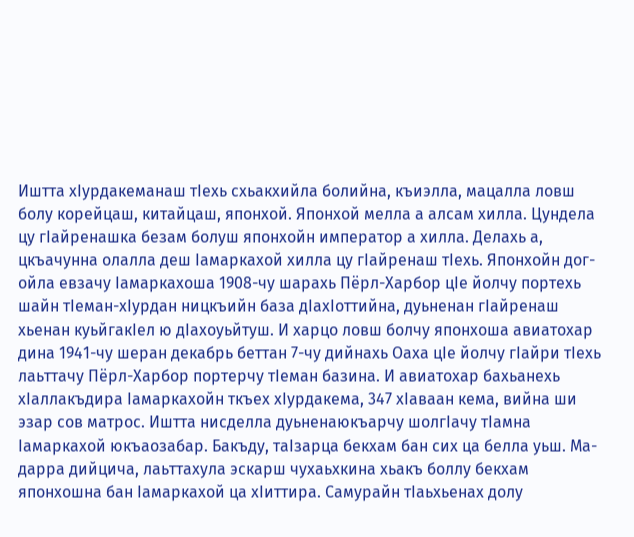Иштта хIурдакеманаш тIехь схьакхийла болийна, къиэлла, мацалла ловш болу корейцаш, китайцаш, японхой. Японхой мелла а алсам хилла. Цундела цу гIайренашка безам болуш японхойн император а хилла. Делахь а, цкъачунна олалла деш Iамаркахой хилла цу гIайренаш тIехь. Японхойн дог-ойла евзачу Iамаркахоша 1908-чу шарахь Пёрл-Харбор цIе йолчу портехь шайн тIеман-хIурдан ницкъийн база дIахIоттийна, дуьненан гIайренаш хьенан куьйгакIел ю дIахоуьйтуш. И харцо ловш болчу японхоша авиатохар дина 1941-чу шеран декабрь беттан 7-чу дийнахь Оаха цIе йолчу гIайри тIехь лаьттачу Пёрл-Харбор портерчу тIеман базина. И авиатохар бахьанехь хIаллакъдира Iамаркахойн ткъех хIурдакема, 347 хIаваан кема, вийна ши эзар сов матрос. Иштта нисделла дуьненаюкъарчу шолгIачу тIамна Iамаркахой юкъаозабар. Бакъду, таIзарца бекхам бан сих ца белла уьш. Ма-дарра дийцича, лаьттахула эскарш чухаьхкина хьакъ боллу бекхам японхошна бан Iамаркахой ца хIиттира. Самурайн тIаьхьенах долу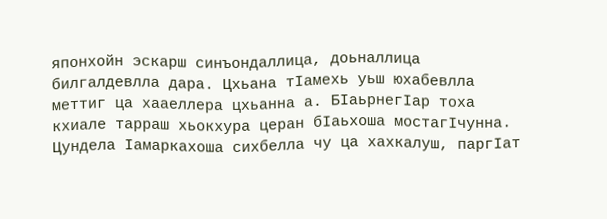японхойн эскарш синъондаллица, доьналлица билгалдевлла дара. Цхьана тIамехь уьш юхабевлла меттиг ца хааеллера цхьанна а. БIаьрнегIар тоха кхиале тарраш хьокхура церан бIаьхоша мостагIчунна. Цундела Iамаркахоша сихбелла чу ца хахкалуш, паргIат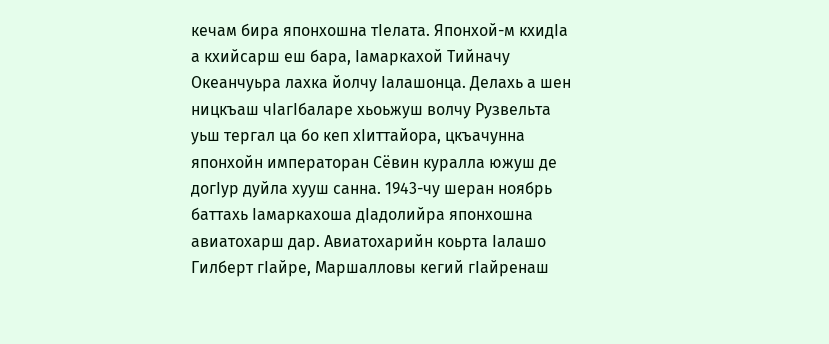кечам бира японхошна тIелата. Японхой-м кхидIа а кхийсарш еш бара, Iамаркахой Тийначу Океанчуьра лахка йолчу Iалашонца. Делахь а шен ницкъаш чIагIбаларе хьоьжуш волчу Рузвельта уьш тергал ца бо кеп хIиттайора, цкъачунна японхойн императоран Сёвин куралла южуш де догIур дуйла хууш санна. 1943-чу шеран ноябрь баттахь Iамаркахоша дIадолийра японхошна авиатохарш дар. Авиатохарийн коьрта Iалашо Гилберт гIайре, Маршалловы кегий гIайренаш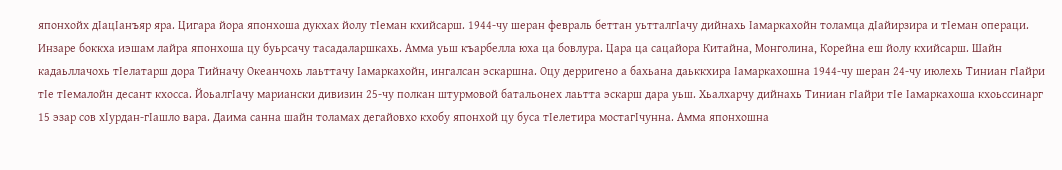японхойх дIацIанъяр яра. Цигара йора японхоша дукхах йолу тIеман кхийсарш. 1944-чу шеран февраль беттан уьтталгIачу дийнахь Iамаркахойн толамца дIайирзира и тIеман операци. Инзаре боккха иэшам лайра японхоша цу буьрсачу тасадаларшкахь. Амма уьш къарбелла юха ца бовлура. Цара ца сацайора Китайна, Монголина, Корейна еш йолу кхийсарш. Шайн кадаьллачохь тIелатарш дора Тийначу Океанчохь лаьттачу Iамаркахойн, ингалсан эскаршна. Оцу дерригено а бахьана даьккхира Iамаркахошна 1944-чу шеран 24-чу июлехь Тиниан гIайри тIе тIемалойн десант кхосса. ЙоьалгIачу мариански дивизин 25-чу полкан штурмовой батальонех лаьтта эскарш дара уьш. Хьалхарчу дийнахь Тиниан гIайри тIе Iамаркахоша кхоьссинарг 15 эзар сов хIурдан-гIашло вара. Даима санна шайн толамах дегайовхо кхобу японхой цу буса тIелетира мостагIчунна. Амма японхошна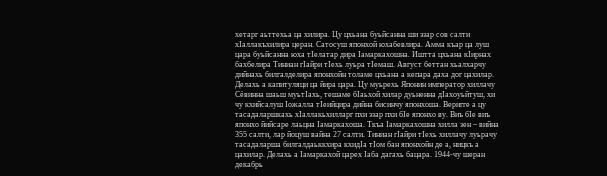хетарг аьттехьа ца хилира. Цу цхьана буьйсанна ши эзар сов салти хIаллакъхилира церан. Сатосуш японхой юхабевлира. Амма къар ца луш цара буьйсанна юха тIелатар дира Iамаркахошна. Иштта цхьана кIирнах бахбелира Тиниан гIайри тIехь луьра тIемаш. Август беттан хьалхарчу дийнахь билгалделира японхойн толаме цхьана а кепара даха дог цахилар. Делахь а капитуляци ца йира цара. Цу муьрехь Японин император хиллачу Сёвинна шаьш муьтIахь, тешаме бIаьхой хилар дуьненна дIахоуьйтуш, хи чу кхийсалуш Iожалла тIеийцира дийна бисинчу японхоша. Веригге а цу тасадаларшкахь хIаллакьхилларг пхи эзар пхи бIе японхо ву. Виъ бIе виъ японхо йийсаре лаьцна Iамаркахоша. Ткъа Iамаркахошна хилла зен – вийна 355 салти, лар йоцуш вайна 27 салти. Тиниан гIайри тIехь хиллачу луьрачу тасадаларша билгалдаьккхира кхидIа тIом бан японхойн де а, ницкъ а цахилар. Делахь а Iамаркахой царех Iаба дагахь бацара. 1944-чу шеран декабрь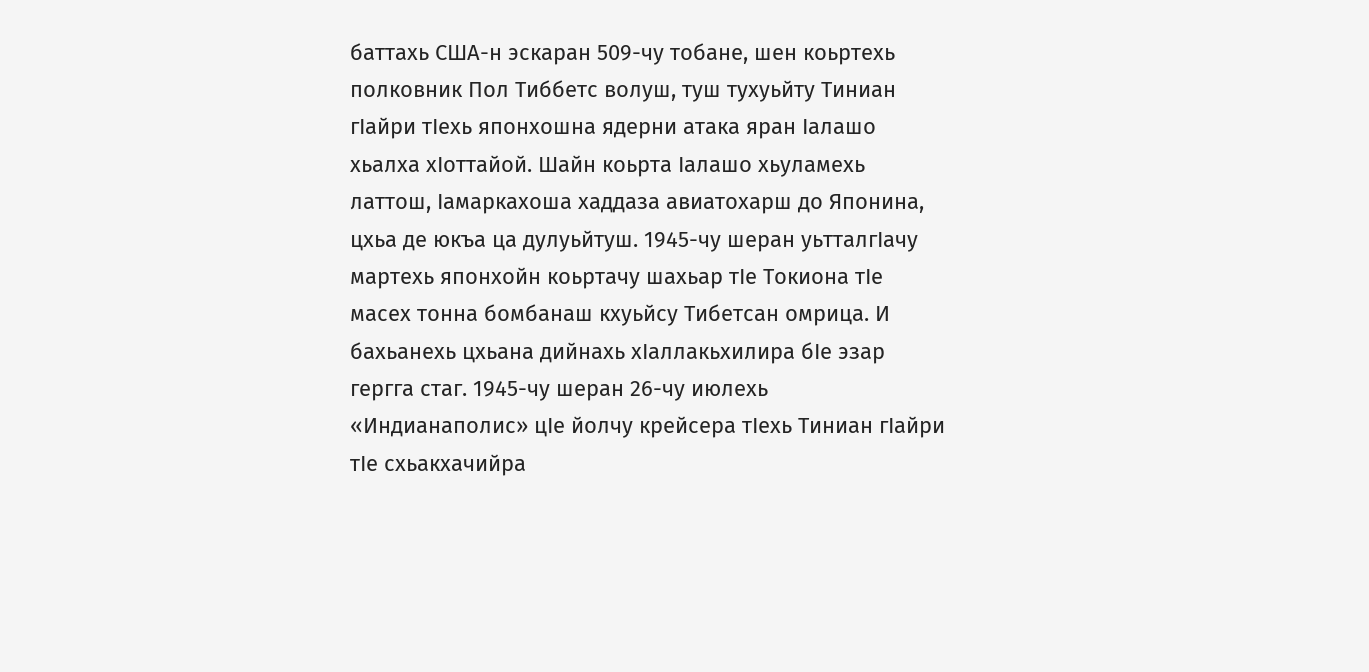баттахь США-н эскаран 509-чу тобане, шен коьртехь полковник Пол Тиббетс волуш, туш тухуьйту Тиниан гIайри тIехь японхошна ядерни атака яран Iалашо хьалха хIоттайой. Шайн коьрта Iалашо хьуламехь латтош, Iамаркахоша хаддаза авиатохарш до Японина, цхьа де юкъа ца дулуьйтуш. 1945-чу шеран уьтталгIачу мартехь японхойн коьртачу шахьар тIе Токиона тIе масех тонна бомбанаш кхуьйсу Тибетсан омрица. И бахьанехь цхьана дийнахь хIаллакьхилира бIе эзар гергга стаг. 1945-чу шеран 26-чу июлехь «Индианаполис» цIе йолчу крейсера тIехь Тиниан гIайри тIе схьакхачийра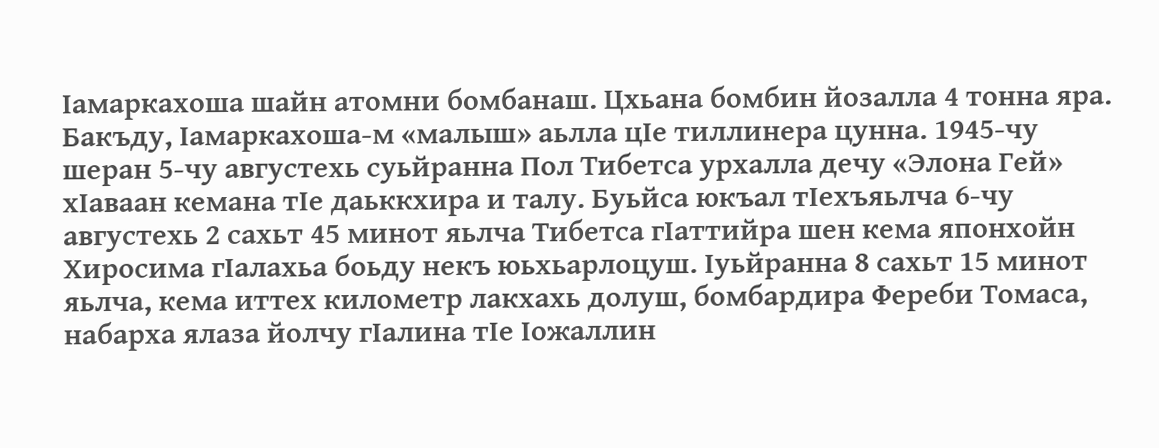Iамаркахоша шайн атомни бомбанаш. Цхьана бомбин йозалла 4 тонна яра. Бакъду, Iамаркахоша-м «малыш» аьлла цIе тиллинера цунна. 1945-чу шеран 5-чу августехь суьйранна Пол Тибетса урхалла дечу «Элона Гей» хIаваан кемана тIе даьккхира и талу. Буьйса юкъал тIехъяьлча 6-чу августехь 2 сахьт 45 минот яьлча Тибетса гIаттийра шен кема японхойн Хиросима гIалахьа боьду некъ юьхьарлоцуш. Iуьйранна 8 сахьт 15 минот яьлча, кема иттех километр лакхахь долуш, бомбардира Фереби Томаса, набарха ялаза йолчу гIалина тIе Iожаллин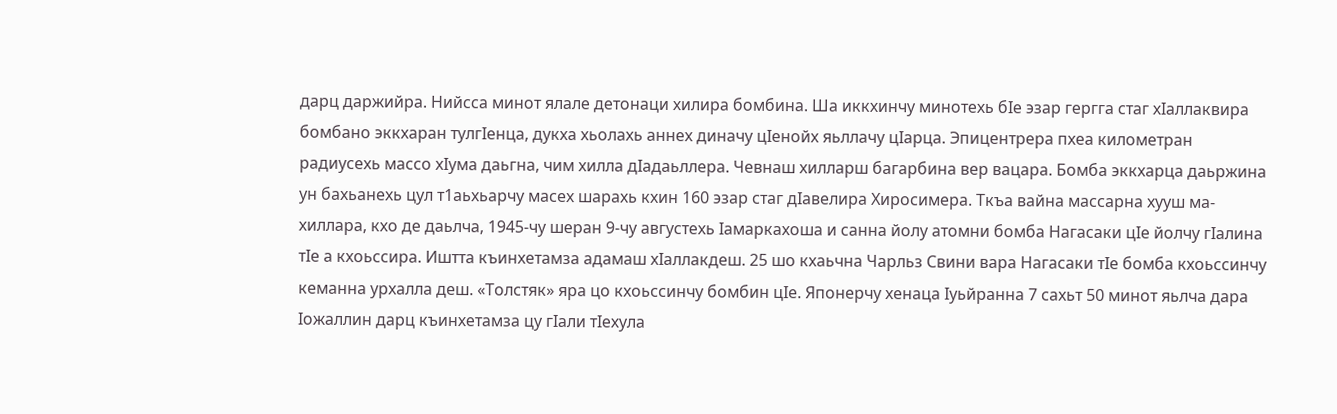дарц даржийра. Нийсса минот ялале детонаци хилира бомбина. Ша иккхинчу минотехь бIе эзар гергга стаг хIаллаквира бомбано эккхаран тулгIенца, дукха хьолахь аннех диначу цIенойх яьллачу цIарца. Эпицентрера пхеа километран радиусехь массо хIума даьгна, чим хилла дIадаьллера. Чевнаш хилларш багарбина вер вацара. Бомба эккхарца даьржина ун бахьанехь цул т1аьхьарчу масех шарахь кхин 160 эзар стаг дIавелира Хиросимера. Ткъа вайна массарна хууш ма-хиллара, кхо де даьлча, 1945-чу шеран 9-чу августехь Iамаркахоша и санна йолу атомни бомба Нагасаки цIе йолчу гIалина тIе а кхоьссира. Иштта къинхетамза адамаш хIаллакдеш. 25 шо кхаьчна Чарльз Свини вара Нагасаки тIе бомба кхоьссинчу кеманна урхалла деш. «Толстяк» яра цо кхоьссинчу бомбин цIе. Японерчу хенаца Iуьйранна 7 сахьт 50 минот яьлча дара Iожаллин дарц къинхетамза цу гIали тIехула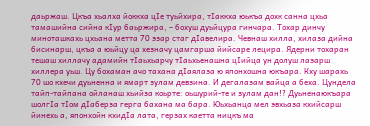даьржаш. Цкъа хьалха йоккха цIе туьйхира, тIаккха юькъа дохк санна цхьа тамашийна сийна кIур баьржира, – бохуш дуьйцура гинчара. Тохар динчу миноташкахь цхьана метта 70 эзар стаг дIавелира. Чевнаш хилла, хилаза дийна бисинарш, цкъа а юьйцу ца хезначу цамгарша йийсаре лецира. Ядерни тохаран тешаш хиллачу адамийн тIаьхьарчу тIаьхьенашна цIийца ун долуш лазарш хиллера уьш. Цу бохаман ачо тахана дIаялаза ю японхошна юкъара. Кху шарахь 70 шо кхечи дуьненна и ямарт зулам девзина. И дегалазам вайца а беха. Цундела тайп-тайпана ойланаш хьийза коьрте: оьшурий-те и зулам дан!? Дуьненаюкъара шолгIа тIом дIаберза герга бахана ма бара. Юьхьанца мел эвхьаза кхийсарш йинехь а, японхойн кхидIа лата, герзах каетта ницкъ ма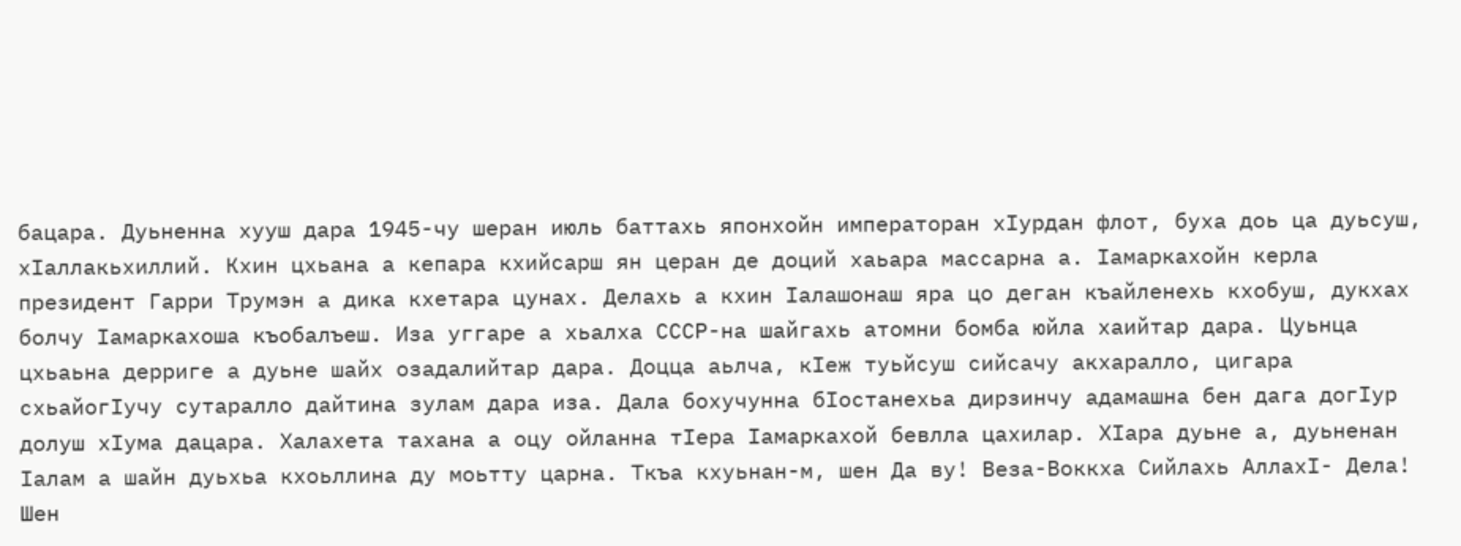бацара. Дуьненна хууш дара 1945-чу шеран июль баттахь японхойн императоран хIурдан флот, буха доь ца дуьсуш, хIаллакьхиллий. Кхин цхьана а кепара кхийсарш ян церан де доций хаьара массарна а. Iамаркахойн керла президент Гарри Трумэн а дика кхетара цунах. Делахь а кхин Iалашонаш яра цо деган къайленехь кхобуш, дукхах болчу Iамаркахоша къобалъеш. Иза уггаре а хьалха СССР-на шайгахь атомни бомба юйла хаийтар дара. Цуьнца цхьаьна дерриге а дуьне шайх озадалийтар дара. Доцца аьлча, кIеж туьйсуш сийсачу акхаралло, цигара схьайогIучу сутаралло дайтина зулам дара иза. Дала бохучунна бIостанехьа дирзинчу адамашна бен дага догIур долуш хIума дацара. Халахета тахана а оцу ойланна тIера Iамаркахой бевлла цахилар. ХIара дуьне а, дуьненан Iалам а шайн дуьхьа кхоьллина ду моьтту царна. Ткъа кхуьнан-м, шен Да ву! Веза-Воккха Сийлахь АллахI- Дела! Шен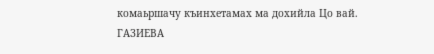комаьршачу къинхетамах ма дохийла Цо вай.
ГАЗИЕВА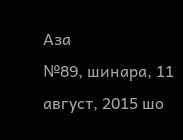Аза
№89, шинара, 11 август, 2015 шо